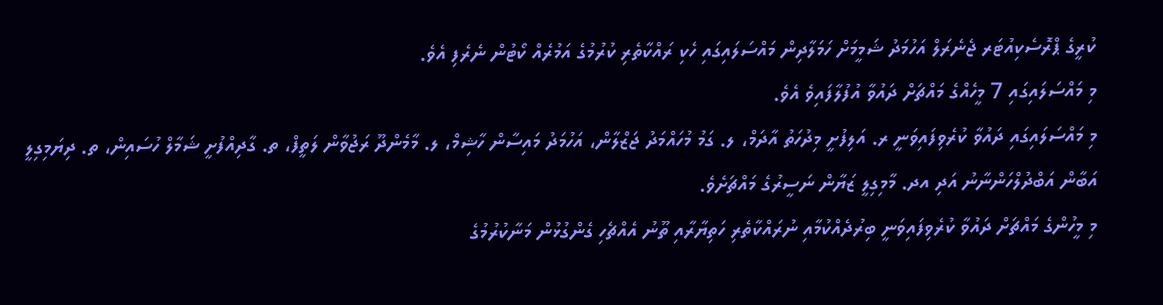ކުރީގެ ޕްރޮސެކިއުޓަރ ޖެނެރަލް އަހުމަދު ޝަމީމަށް ހަމަލާދިން މައްސަލައިގައި ހެކި ރައްކާތެރި ކުރުމުގެ އަމުރެއް ކޯޓުން ނެރެފި އެވެ.
މި މައްސަލައިގައި 7 މީހެއްގެ މައްޗަށް ދައުވާ އުފުލާފައިވެ އެވެ.
މި މައްސަލައިގައި ދައުވާ ކުރެވިފައިވަނީ ރ. އަލިފުށީ މިދުހަތު އާދަމް، ލ. ގަމު މުހައްމަދު ޖަޒްލާން، އަހުމަދު މައިސާން ހާޝިމް، ލ. މާމެންދޫ ރަޖުވާން ލަތީފް، ތ. ގާދިއްފުށީ ޝަމާލް ހުސައިން، ތ. ދިޔަމިގިލީ އަބާން އަބްދުލްހަންނާނު އަދި އދ. މާމިގިލީ ޒަޔާން ނަސީރުގެ މައްޗަށެވެ.
މި މީހުންގެ މައްޗަށް ދައުވާ ކުރެވިފައިވަނީ ބިރުދެއްކުމާއި ނުރައްކާތެރި ހަތިޔާރާއި ތޫނު އެއްޗެހި ގެންގުޅުން މަނާކުރުމުގެ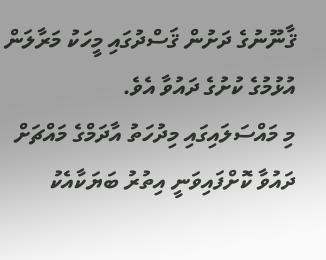ޤާނޫނުގެ ދަށުން ޤަސްދުގައި މީހަކު މަރާލަން އުޅުމުގެ ކުށުގެ ދައުވާ އެވެ.
މި މައްސަލައިގައި މިދުހަތު އާދަމްގެ މައްޗަށް ދައުވާ ކޮށްފައިވަނީ އިތުރު ބަޔަކާއެކު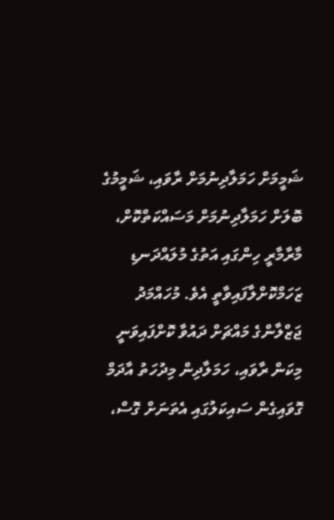ޝަމީމަށް ހަމަލާދިނުމަށް ރާވައި، ޝަމީމުގެ ބޮލަށް ހަމަލާދިނުމަށް މަސައްކަތްކޮށް، މާރާމާރީ ހިންގައި އަތުގެ މުލައްދަނޑި ޒަހަމްކޮށްލާފައިވާތީ އެވެ. މުހައްމަދު ޖަޒްލާންގެ މައްޗަށް ދައުވާ ކޮށްފައިވަނީ މިކަން ރާވައި، ހަމަލާދިން މިދުހަތު އާދަމް ގޮވައިގެން ސައިކަލުގައި އެތަނަށް ގޮސް،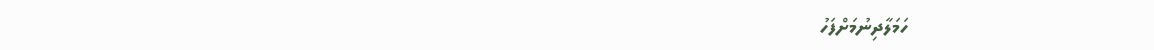ހަމަލާދިނުމަށްފަހު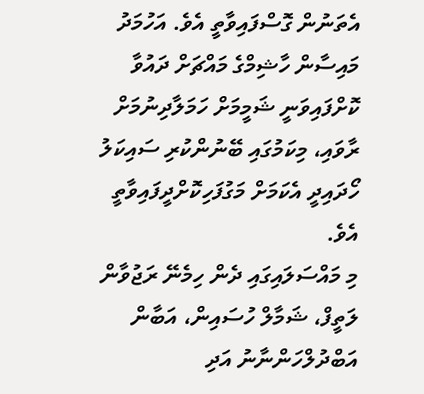އެތަނުން ގޮސްފައިވާތީ އެވެ. އަހުމަދު މައިސާން ހާޝިމްގެ މައްޗަށް ދައުވާ ކޮށްފައިވަނީ ޝަމީމަށް ހަމަލާދިނުމަށް ރާވައި، މިކަމުގައި ބޭނުންކުރި ސައިކަލު ހޯދައިދީ އެކަމަށް މަގުފަހިކޮށްދީފައިވާތީ އެވެ.
މި މައްސަލައިގައި ދެން ހިމެނޭ ރަޖުވާން ލަތީފް، ޝަމާލް ހުސައިން، އަބާން އަބްދުލްހަންނާނު އަދި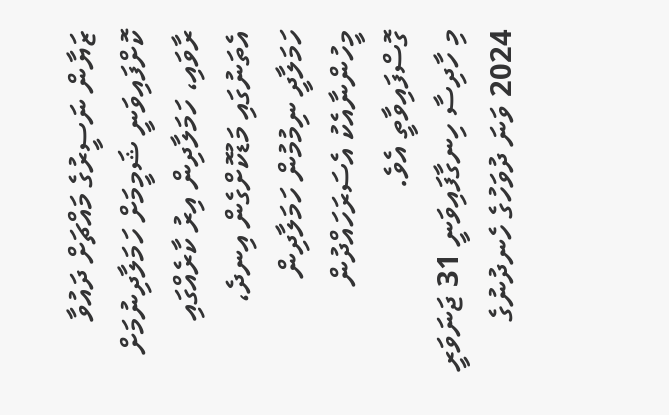ޒަޔާން ނަސީރުގެ މައްޗަށް ދައުވާ ކޮށްފައިވަނީ ޝަމީމަށް ހަމަލާދިނުމަށް ރާވައި، ހަމަލާދިން އިރު ކާރެއްގައި އެތަނުގައި މަޑުކޮށްގެން އިނދެ، ހަމަލާދީ ނިމުމުން ހަމަލާދިން މީހުންނާއެކު އެސަރަހައްދުން ގޮސްފައިވާތީ އެވެ.
މި ހާދިސާ ހިނގާފައިވަނީ 31 ޖަނަވަރީ 2024 ވަނަ ދުވަހުގެ ހެނދުނުގެ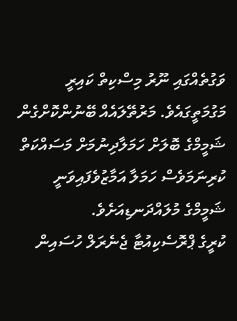ވަގުތެއްގައި ނޫރު މިސްކިތް ކައިރީ މަގުމަތީގައެވެ. މަރުތޭލައެއް ބޭނުންކޮށްގެން ޝަމީމްގެ ބޮލަށް ހަމަލާދިނުމަށް މަސައްކަތް ކުރިނަމަވެސް ހަމަލާ އަމާޒުވެފައިވަނީ ޝަމީމްގެ މުލައްދަނޑިއަށެވެ.
ކުރީގެ ޕްރޮސެކިއުޓާ ޖެނެރަލް ހުސައިން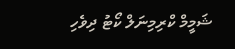ޝަމީމް ކްރިމިނަލް ކޯޓު ދިވެހި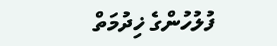ފުލުހުންގެ ޚިދުމަތް